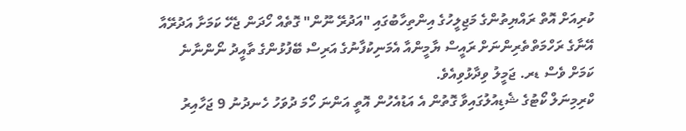ކުރިއަށް އޮތް ރައްޔިތުންގެ މަޖިލީހުގެ އިންތިހާބުގައި "އަދުރޭ ނޫން" ގޮތެއް ހޯދަން ޖެހޭ ކަމަށާ އަދުރޭއާ އޭނާގެ ރަހްމަތްތެރިންނަށް ރައީސް ޔާމީންއާ އެމަނިކުފާނުގެ އަރިސް ބޭފުޅުންގެ ތާއީދު ނޯންނާނެ ކަމަށް ވެސް ޑރ. ޖަމީލު ވިދާޅުވިއެވެ.
ކްރިމިނަލް ކޯޓުގެ ޝެޑިއުލުގައިވާ ގޮތުން އެ އަޑުއެހުން އޮތީ އަންނަ ހޯމަ ދުވަހު ހެނދުނު 9 ޖަހާއިރު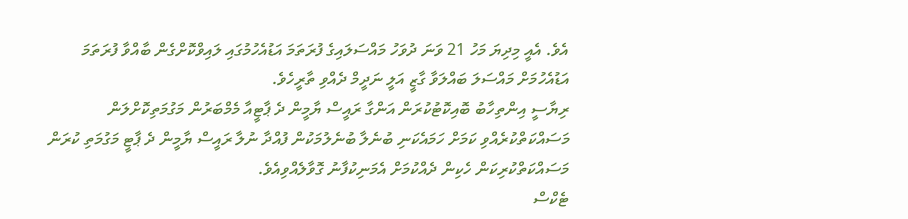އެވެ. އެއީ މިދިޔަ މަހު 21 ވަނަ ދުވަހު މައްސަލައިގެ ފުރަތަމަ އަޑުއެހުމުގައި ލައިވްކޮށްގެން ބާއްވާ ފުރަތަމަ އަޑުއެހުމަށް މައްސަލަ ބައްލަވާ ގާޒީ އަލީ ނަދީމް ދެއްވި ތާރީހެވެ.
ރިޔާސީ އިންތިހާބު ބޮއިކޮޓުކުރަން އަންގާ ރައީސް ޔާމީން ދެ ޕާޓީއާ މެމްބަރުން މަގުމަތިކޮށްލަން މަސައްކަތްކުރެއްވި ކަމަށް ހަމައެކަނި ބުނެލާ ބުނެލުމަކުން ފުއްދާ ނުލާ ރައީސް ޔާމީން ދެ ޕާޓީ މަގުމަތި ކުރަން މަސައްކަތްކުރިކަން ހެކިން ދެއްކުމަށް އެމަނިކުފާނު ގޮވާލެއްވިއެވެ.
ޓެކްސް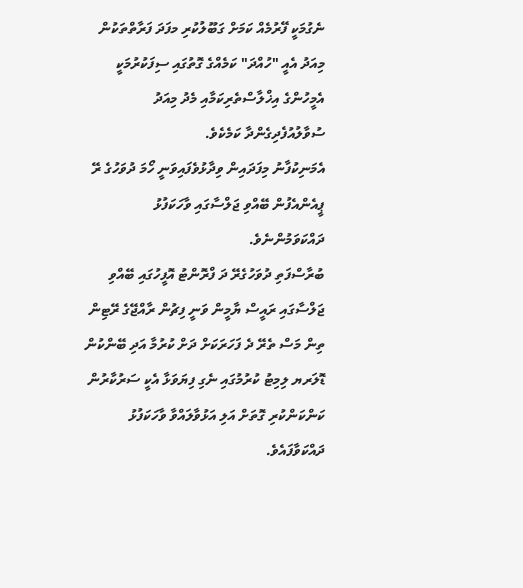ނެގުމަކީ ފޭރުމެއް ކަމަށް ގަބޫލުކުރި މފަދަ ފަރާތްތަކުން މިއަދު އެއީ "ހުއްދަ" ކަމެއްގެ ގޮތުގައި ސިފަކުރުމަކީ އެމީހުންގެ އިޚްލާސްތެރިކަމާއި މެދު މިއަދު ސުވާލުއުފެދިގެންދާ ކަމެކެވެ.
އެމަނިކުފާނު މިފަދައިން ވިދާޅުވެފައިވަނީ ހޯމަ ދުވަހުގެ ރޭ ޕީއެންއެފުން ބޭއްވި ޖަލްސާގައި ވާހަކަފުޅު ދައްކަވަމުންނެވެ.
ބުރާސްފަތި ދުވަހުގެރޭ ދަ ފްރޮންޓު އޮފީހުގައި ބޭއްވި ޖަލްސާގައި ރައީސް ޔާމީން ވަނީ ފިޗުން ރާއްޖޭގެ ރޭޓިން ތިން މަސް ތެރޭ ދެ ފަހަރަކަށް ދަށް ކުރުމާ އަދި ބޭންކުން ޑޮލަރޔ ލިމިޓު ކުރުމުގައި ނެގި ފިޔަވަޅާ އެކީ ސަރުކާރުން ކަންކަންކުރި ގޮތަށް އަލި އަޅުވާލައްވާ ވާހަކަފުޅު ދައްކަވާފައެވެ.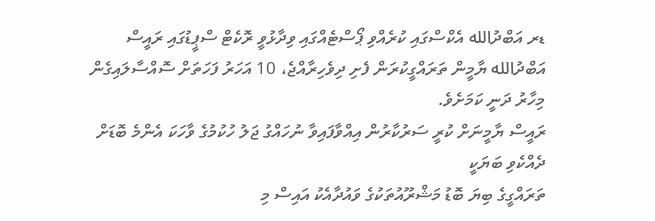ޑރ އަބްދުالله އެކްސްގައި ކުރެއްވި ޕޯސްޓެއްގައި ވިދާޅުވީ ރޮކެޓް ސްޕީޑުގައި ރައީސް އަބްދުالله ޔާމީން ތަރައްގީކުރަން ފެށި ދިވެހިރާއްޖެ، 10 އަހަރު ފަހަތަށް ސޮއްސާލައިގެން މިހާރު ދަނީ ކަމަށެވެ.
ރައީސް ޔާމީނަށް ކުރީ ސަރުކާރުން އިއްވާފައިވާ ނުހައްގު ޖަލު ހުކުމުގެ ވާހަކަ އެންމެ ބޮޑަށް ދެއްކެވި ބަޔަކީ
ތަރައްގީގެ ބިޔަ ބޮޑު މަޝްރޫއުތަކުގެ ވައުދާއެކު އައިސް މި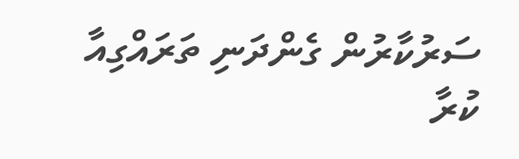ސަރުކާރުން ގެންދަނި ތަރައްގިއާ ކުރާ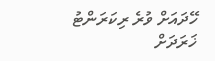ހޭދައަށް ވުރެ ރިކަރަންޓު ޚަރަދަށް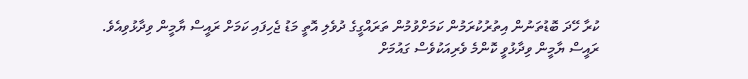ކުރާ ހޭދަ ބޮޑުތަނުން އިތުރުކުރަމުން ކަމަށްވުމުން ތަރައްގީގެ ދުވެލި އޮތީ މަޑު ޖެހިފައި ކަމަށް ރައީސް ޔާމީން ވިދާޅުވިއެވެ.
ރައީސް ޔާމީން ވިދާޅުވީ ކޮންމެ ވެރިއަކުވެސް ގައުމަށް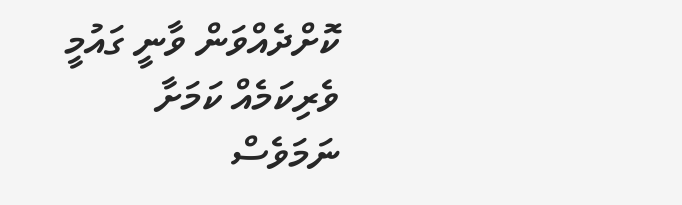ކޮށްދެއްވަން ވާނީ ގައުމީ ވެރިކަމެއް ކަމަށާ ނަމަވެސް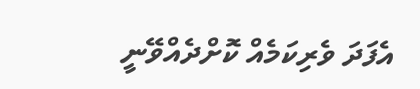އެފަދަ ވެރިކަމެއް ކޮށްދެއްވޭނީ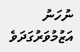ނުހަނު އަޒުމުވަރުގަދަވެ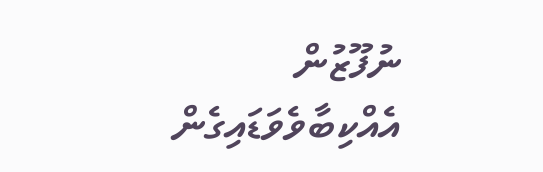ނުފޫޒުން އެއްކިބާވެވަޑައިގެން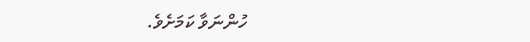ހުންނަވާ ކަމަށެވެ.